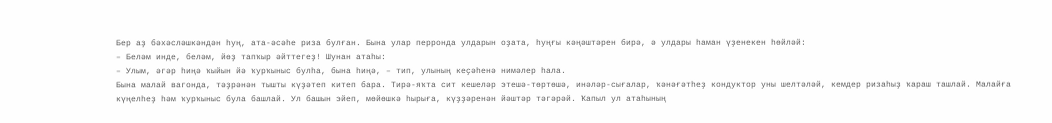Бер аҙ бәхәсләшкәндән һуң, ата-әсәһе риза булған. Бына улар перронда улдарын оҙата, һуңғы кәңәштәрен бирә, ә улдары һаман үҙенекен һөйләй:
– Беләм инде, беләм, йөҙ тапҡыр әйттегеҙ! Шунан атаһы:
– Улым, әгәр һиңә ҡыйын йә ҡурҡыныс булһа, бына һиңә, – тип, улының кеҫәһенә нимәлер һала.
Бына малай вагонда, тәҙрәнән тышты күҙәтеп китеп бара. Тирә-яҡта сит кешеләр этешә-төртөшә, инәләр-сығалар, ҡәнәғәтһеҙ кондуктор уны шелтәләй, кемдер ризаһыҙ ҡараш ташлай. Малайға күңелһеҙ һәм ҡурҡыныс була башлай. Ул башын эйеп, мөйөшкә һырыға, күҙҙәренән йәштәр тәгәрәй. Ҡапыл ул атаһының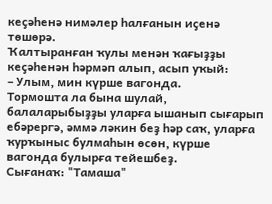кеҫәһенә нимәлер һалғанын иҫенә төшөрә.
Ҡалтыранған ҡулы менән ҡағыҙҙы кеҫәһенән һәрмәп алып, асып уҡый:
– Улым, мин күрше вагонда.
Тормошта ла бына шулай, балаларыбыҙҙы уларға ышанып сығарып ебәрергә, әммә ләкин беҙ һәр саҡ, уларға ҡурҡыныс булмаһын өсөн, күрше вагонда булырға тейешбеҙ.
Сығанаҡ: "Тамаша"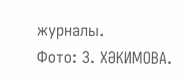журналы.
Фото: З. ХӘКИМОВА.